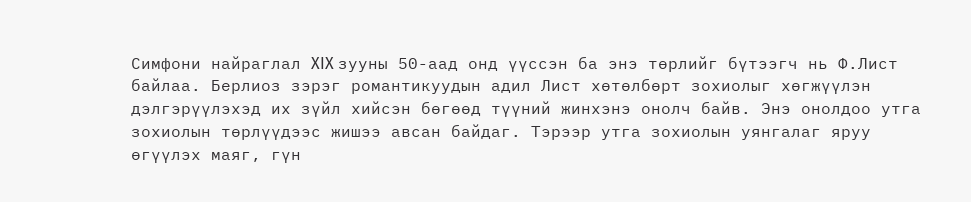Симфони найраглал XIX зууны 50-аад онд үүссэн ба энэ төрлийг бүтээгч нь Ф.Лист байлаа. Берлиоз зэрэг романтикуудын адил Лист хөтөлбөрт зохиолыг хөгжүүлэн дэлгэрүүлэхэд их зүйл хийсэн бөгөөд түүний жинхэнэ онолч байв. Энэ онолдоо утга зохиолын төрлүүдээс жишээ авсан байдаг. Тэрээр утга зохиолын уянгалаг яруу өгүүлэх маяг, гүн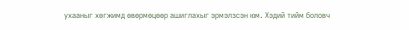ухааныг хөгжимд өвөрмөцөөр ашиглахыг эрмэлзсэн юм. Хэдий тийм боловч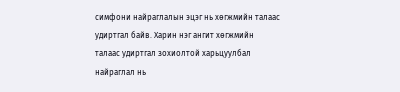симфони найраглалын эцэг нь хөгжмийн талаас удиртгал байв. Харин нэг ангит хөгжмийн талаас удиртгал зохиолтой харьцуулбал найраглал нь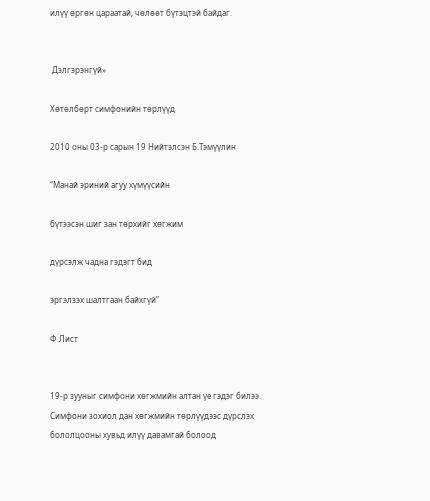илүү өргөн цараатай, чөлөөт бүтэцтэй байдаг.


 Дэлгэрэнгүй»

Хөтөлбөрт симфонийн төрлүүд

2010 оны 03-р сарын 19 Нийтэлсэн Б.Тэмүүлин

“Манай эриний агуу хүмүүсийн

бүтээсэн шиг зан төрхийг хөгжим

дүрсэлж чадна гэдэгт бид

эргэлзэх шалтгаан байхгүй”

Ф.Лист


19-р зууныг симфони хөгжмийн алтан үе гэдэг билээ. Симфони зохиол дан хөгжмийн төрлүүдээс дүрслэх бололцооны хувьд илүү давамгай болоод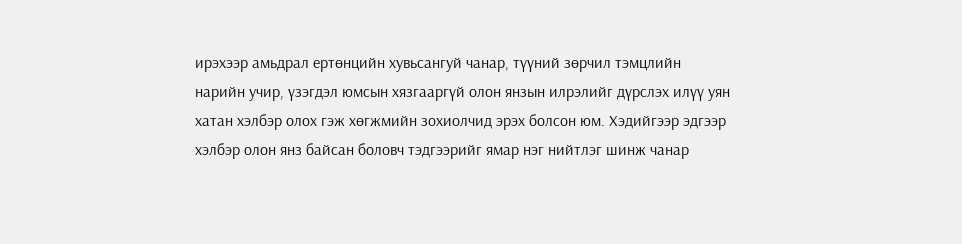ирэхээр амьдрал ертөнцийн хувьсангуй чанар, түүний зөрчил тэмцлийн нарийн учир, үзэгдэл юмсын хязгааргүй олон янзын илрэлийг дүрслэх илүү уян хатан хэлбэр олох гэж хөгжмийн зохиолчид эрэх болсон юм. Хэдийгээр эдгээр хэлбэр олон янз байсан боловч тэдгээрийг ямар нэг нийтлэг шинж чанар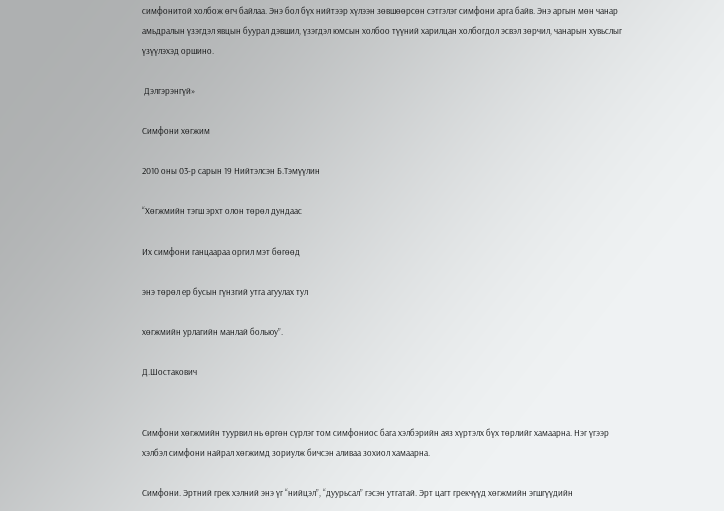симфонитой холбож өгч байлаа. Энэ бол бүх нийтээр хүлээн зөвшөөрсөн сэтгэлэг симфони арга байв. Энэ аргын мөн чанар амьдралын үзэгдэл явцын буурал дэвшил, үзэгдэл юмсын холбоо түүний харилцан холбогдол эсвэл зөрчил, чанарын хувьслыг үзүүлэхэд оршино.

 Дэлгэрэнгүй»

Симфони хөгжим

2010 оны 03-р сарын 19 Нийтэлсэн Б.Тэмүүлин

“Хөгжмийн тэгш эрхт олон төрөл дундаас

Их симфони ганцаараа оргил мэт бөгөөд

энэ төрөл ер бусын гүнзгий утга агуулах тул

хөгжмийн урлагийн манлай больюу”.

Д.Шостакович


Симфони хөгжмийн туурвил нь өргөн сүрлэг том симфониос бага хэлбэрийн аяз хүртэлх бүх төрлийг хамаарна. Нэг үгээр хэлбэл симфони найрал хөгжимд зориулж бичсэн аливаа зохиол хамаарна.

Симфони. Эртний грек хэлний энэ үг “нийцэл”, “дуурьсал” гэсэн утгатай. Эрт цагт грекчүүд хөгжмийн эгшгүүдийн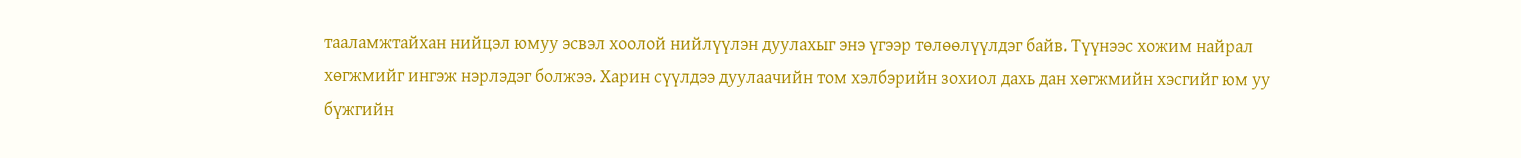тааламжтайхан нийцэл юмуу эсвэл хоолой нийлүүлэн дуулахыг энэ үгээр төлөөлүүлдэг байв. Түүнээс хожим найрал хөгжмийг ингэж нэрлэдэг болжээ. Харин сүүлдээ дуулаачийн том хэлбэрийн зохиол дахь дан хөгжмийн хэсгийг юм уу бүжгийн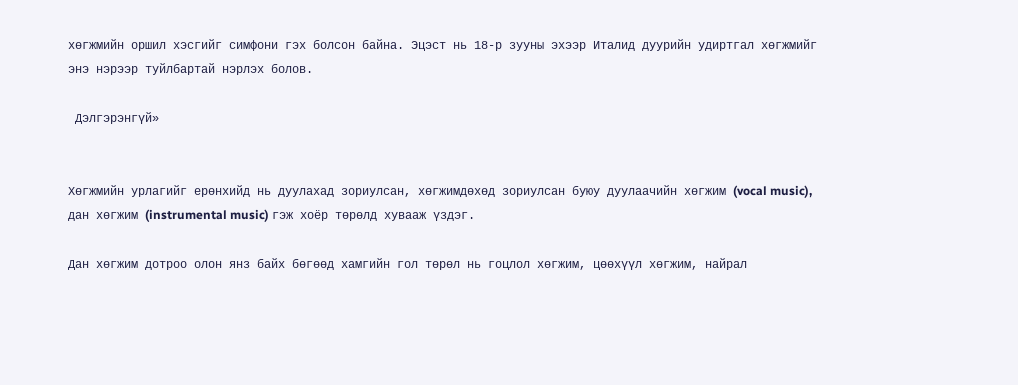хөгжмийн оршил хэсгийг симфони гэх болсон байна. Эцэст нь 18-р зууны эхээр Италид дуурийн удиртгал хөгжмийг энэ нэрээр туйлбартай нэрлэх болов.

 Дэлгэрэнгүй»


Хөгжмийн урлагийг ерөнхийд нь дуулахад зориулсан, хөгжимдөхөд зориулсан буюу дуулаачийн хөгжим (vocal music), дан хөгжим (instrumental music) гэж хоёр төрөлд хувааж үздэг.

Дан хөгжим дотроо олон янз байх бөгөөд хамгийн гол төрөл нь гоцлол хөгжим, цөөхүүл хөгжим, найрал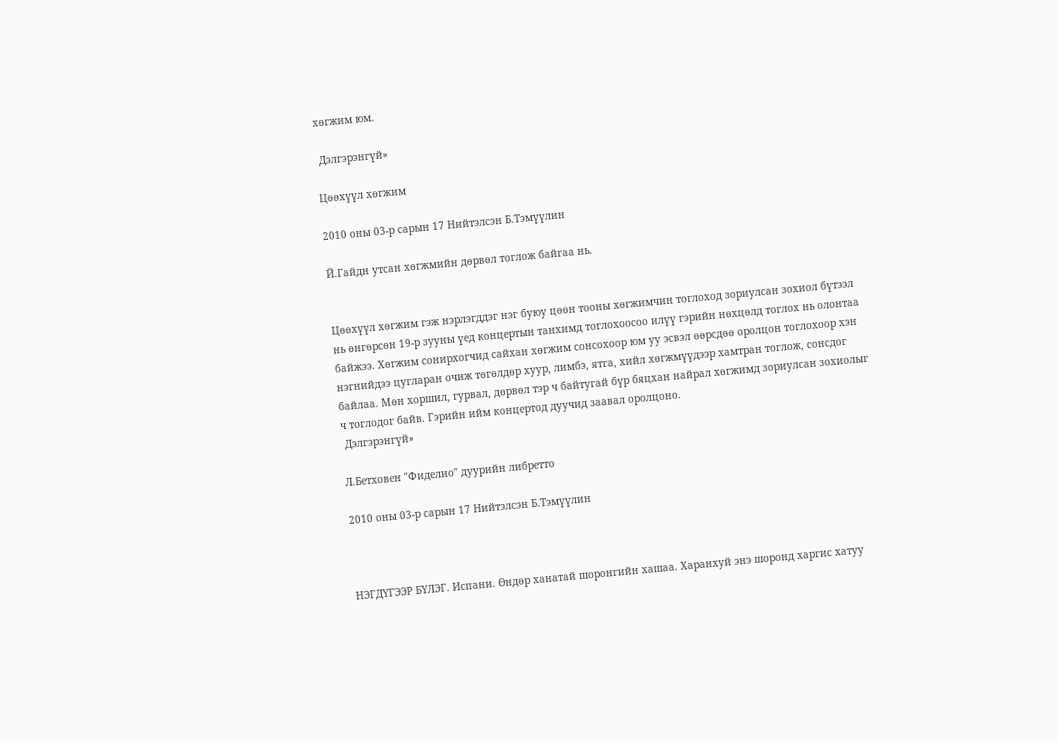хөгжим юм.

 Дэлгэрэнгүй»

Цөөхүүл хөгжим

2010 оны 03-р сарын 17 Нийтэлсэн Б.Тэмүүлин

Й.Гайдн утсан хөгжмийн дөрвөл тоглож байгаа нь.


Цөөхүүл хөгжим гэж нэрлэгддэг нэг буюу цөөн тооны хөгжимчин тоглоход зориулсан зохиол бүтээл нь өнгөрсөн 19-р зууны үед концертын танхимд тоглохоосоо илүү гэрийн нөхцөлд тоглох нь олонтаа байжээ. Хөгжим сонирхогчид сайхан хөгжим сонсохоор юм уу эсвэл өөрсдөө оролцон тоглохоор хэн нэгнийдээ цугларан очиж төгөлдөр хуур, лимбэ, ятга, хийл хөгжмүүдээр хамтран тоглож, сонсдог байлаа. Мөн хоршил, гурвал, дөрвөл тэр ч байтугай бүр бяцхан найрал хөгжимд зориулсан зохиолыг ч тоглодог байв. Гэрийн ийм концертод дуучид заавал оролцоно.
 Дэлгэрэнгүй»

Л.Бетховен ″Фиделио″ дуурийн либретто

2010 оны 03-р сарын 17 Нийтэлсэн Б.Тэмүүлин



НЭГДҮГЭЭР БҮЛЭГ. Испани. Өндөр ханатай шоронгийн хашаа. Харанхуй энэ шоронд харгис хатуу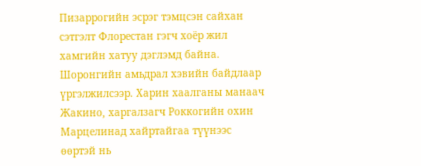Пизаррогийн эсрэг тэмцсэн сайхан сэтгэлт Флорестан гэгч хоёр жил хамгийн хатуу дэглэмд байна. Шоронгийн амьдрал хэвийн байдлаар үргэлжилсээр. Харин хаалганы манаач Жакино, харгалзагч Роккогийн охин Марцелинад хайртайгаа түүнээс өөртэй нь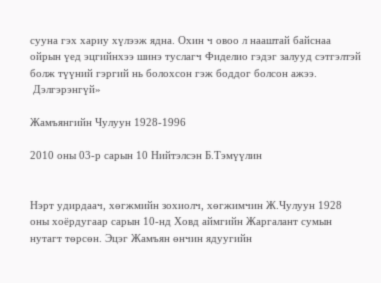сууна гэх хариу хүлээж ядна. Охин ч овоо л нааштай байснаа ойрын үед эцгийнхээ шинэ туслагч Фиделио гэдэг залууд сэтгэлтэй болж түүний гэргий нь болохсон гэж боддог болсон ажээ.
 Дэлгэрэнгүй»

Жамъянгийн Чулуун 1928-1996

2010 оны 03-р сарын 10 Нийтэлсэн Б.Тэмүүлин


Нэрт удирдаач, хөгжмийн зохиолч, хөгжимчин Ж.Чулуун 1928 оны хоёрдугаар сарын 10-нд Ховд аймгийн Жаргалант сумын нутагт төрсөн. Эцэг Жамъян өнчин ядуугийн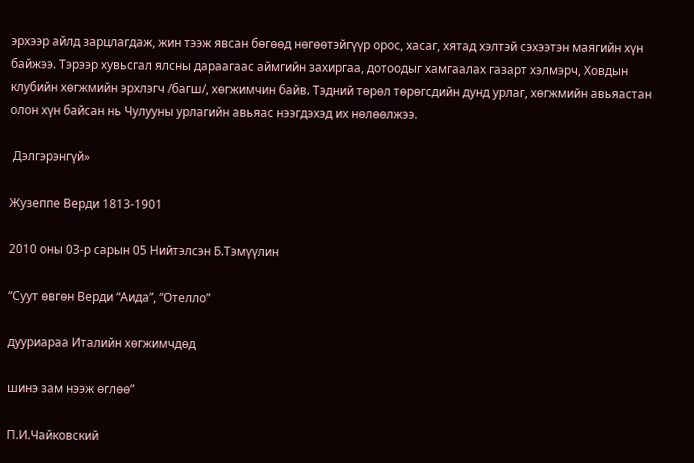эрхээр айлд зарцлагдаж, жин тээж явсан бөгөөд нөгөөтэйгүүр орос, хасаг, хятад хэлтэй сэхээтэн маягийн хүн байжээ. Тэрээр хувьсгал ялсны дараагаас аймгийн захиргаа, дотоодыг хамгаалах газарт хэлмэрч, Ховдын клубийн хөгжмийн эрхлэгч /багш/, хөгжимчин байв. Тэдний төрөл төрөгсдийн дунд урлаг, хөгжмийн авьяастан олон хүн байсан нь Чулууны урлагийн авьяас нээгдэхэд их нөлөөлжээ.

 Дэлгэрэнгүй»

Жузеппе Верди 1813-1901

2010 оны 03-р сарын 05 Нийтэлсэн Б.Тэмүүлин

“Суут өвгөн Верди “Аида”, “Отелло”

дууриараа Италийн хөгжимчдөд

шинэ зам нээж өглөө”

П.И.Чайковский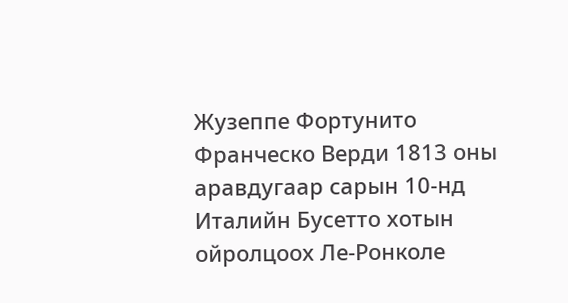Жузеппе Фортунито Франческо Верди 1813 оны аравдугаар сарын 10-нд Италийн Бусетто хотын ойролцоох Ле-Ронколе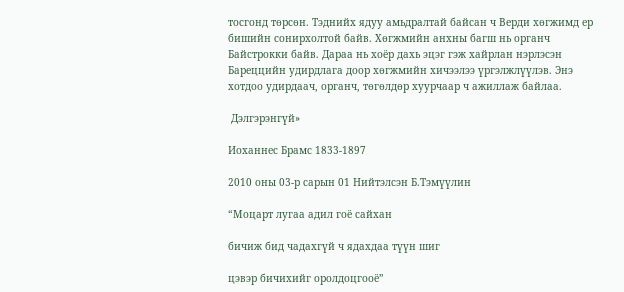тосгонд төрсөн. Тэднийх ядуу амьдралтай байсан ч Верди хөгжимд ер бишийн сонирхолтой байв. Хөгжмийн анхны багш нь органч Байстрокки байв. Дараа нь хоёр дахь эцэг гэж хайрлан нэрлэсэн Бареццийн удирдлага доор хөгжмийн хичээлээ үргэлжлүүлэв. Энэ хотдоо удирдаач, органч, төгөлдөр хуурчаар ч ажиллаж байлаа.

 Дэлгэрэнгүй»

Иоханнес Брамс 1833-1897

2010 оны 03-р сарын 01 Нийтэлсэн Б.Тэмүүлин

“Моцарт лугаа адил гоё сайхан

бичиж бид чадахгүй ч ядахдаа түүн шиг

цэвэр бичихийг оролдоцгооё”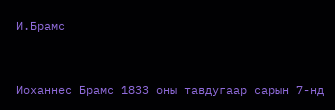И.Брамс


Иоханнес Брамс 1833 оны тавдугаар сарын 7-нд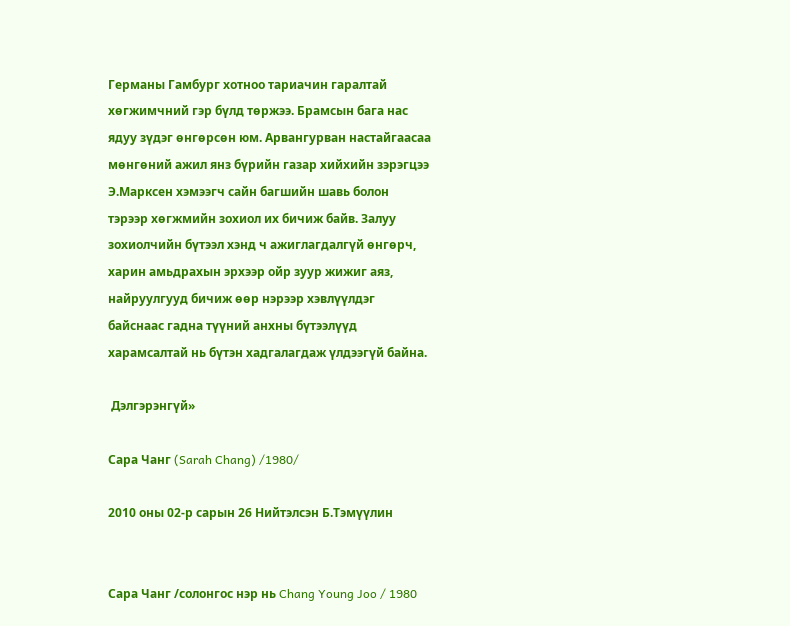Германы Гамбург хотноо тариачин гаралтай хөгжимчний гэр бүлд төржээ. Брамсын бага нас ядуу зүдэг өнгөрсөн юм. Арвангурван настайгаасаа мөнгөний ажил янз бүрийн газар хийхийн зэрэгцээ Э.Марксен хэмээгч сайн багшийн шавь болон тэрээр хөгжмийн зохиол их бичиж байв. Залуу зохиолчийн бүтээл хэнд ч ажиглагдалгүй өнгөрч, харин амьдрахын эрхээр ойр зуур жижиг аяз, найруулгууд бичиж өөр нэрээр хэвлүүлдэг байснаас гадна түүний анхны бүтээлүүд харамсалтай нь бүтэн хадгалагдаж үлдээгүй байна.

 Дэлгэрэнгүй»

Сара Чанг (Sarah Chang) /1980/

2010 оны 02-р сарын 26 Нийтэлсэн Б.Тэмүүлин


Сара Чанг /солонгос нэр нь Chang Young Joo / 1980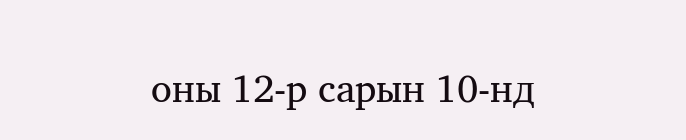оны 12-р сарын 10-нд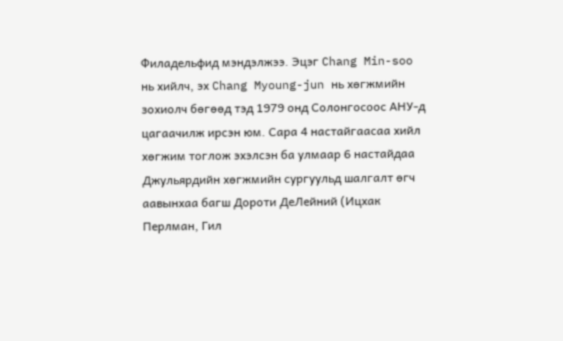Филадельфид мэндэлжээ. Эцэг Chang Min-soo нь хийлч, эх Chang Myoung-jun нь хөгжмийн зохиолч бөгөөд тэд 1979 онд Солонгосоос АНУ-д цагаачилж ирсэн юм. Сара 4 настайгаасаа хийл хөгжим тоглож эхэлсэн ба улмаар 6 настайдаа Джульярдийн хөгжмийн сургуульд шалгалт өгч аавынхаа багш Дороти ДеЛейний (Ицхак Перлман, Гил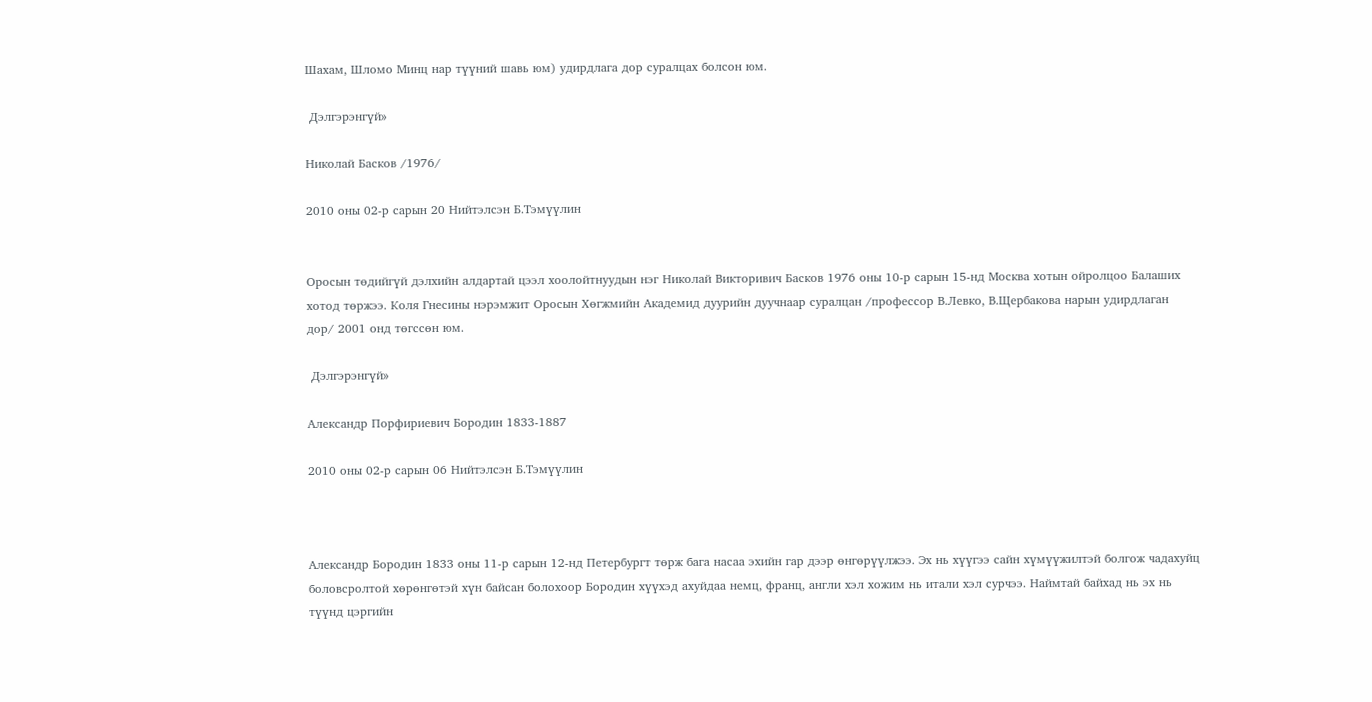Шахам, Шломо Минц нар түүний шавь юм) удирдлага дор суралцах болсон юм.

 Дэлгэрэнгүй»

Николай Басков /1976/

2010 оны 02-р сарын 20 Нийтэлсэн Б.Тэмүүлин


Оросын төдийгүй дэлхийн алдартай цээл хоолойтнуудын нэг Николай Викторивич Басков 1976 оны 10-р сарын 15-нд Москва хотын ойролцоо Балаших хотод төржээ. Коля Гнесины нэрэмжит Оросын Хөгжмийн Академид дуурийн дуучнаар суралцан /профессор В.Левко, В.Щербакова нарын удирдлаган дор/ 2001 онд төгссөн юм.

 Дэлгэрэнгүй»

Александр Порфириевич Бородин 1833-1887

2010 оны 02-р сарын 06 Нийтэлсэн Б.Тэмүүлин



Александр Бородин 1833 оны 11-р сарын 12-нд Петербургт төрж бага насаа эхийн гар дээр өнгөрүүлжээ. Эх нь хүүгээ сайн хүмүүжилтэй болгож чадахуйц боловсролтой хөрөнгөтэй хүн байсан болохоор Бородин хүүхэд ахуйдаа немц, франц, англи хэл хожим нь итали хэл сурчээ. Наймтай байхад нь эх нь түүнд цэргийн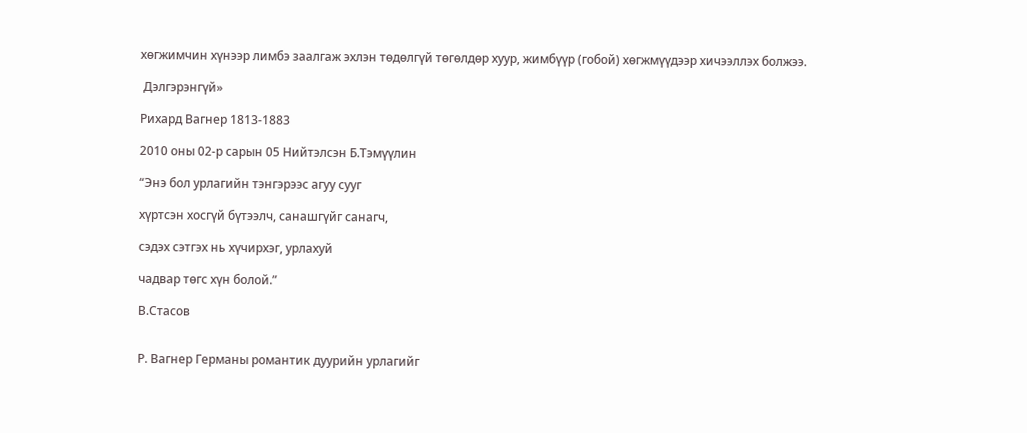хөгжимчин хүнээр лимбэ заалгаж эхлэн төдөлгүй төгөлдөр хуур, жимбүүр (гобой) хөгжмүүдээр хичээллэх болжээ.

 Дэлгэрэнгүй»

Рихард Вагнер 1813-1883

2010 оны 02-р сарын 05 Нийтэлсэн Б.Тэмүүлин

“Энэ бол урлагийн тэнгэрээс агуу сууг

хүртсэн хосгүй бүтээлч, санашгүйг санагч,

сэдэх сэтгэх нь хүчирхэг, урлахуй

чадвар төгс хүн болой.”

В.Стасов


Р. Вагнер Германы романтик дуурийн урлагийг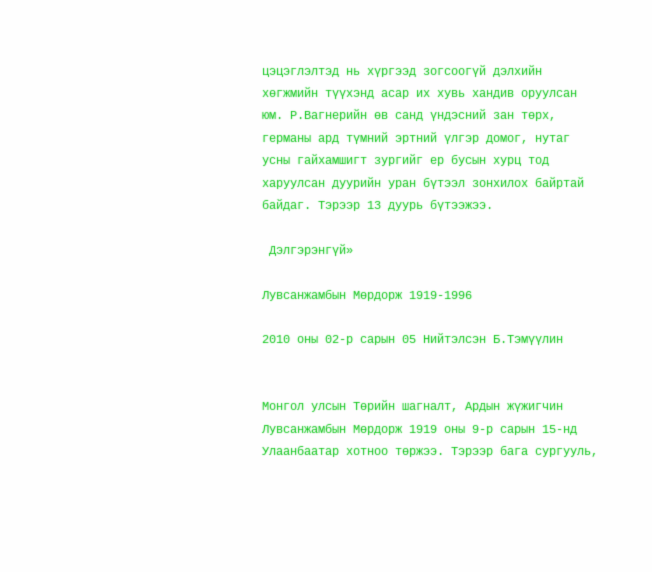цэцэглэлтэд нь хүргээд зогсоогүй дэлхийн хөгжмийн түүхэнд асар их хувь хандив оруулсан юм. Р.Вагнерийн өв санд үндэсний зан төрх, германы ард түмний эртний үлгэр домог, нутаг усны гайхамшигт зургийг ер бусын хурц тод харуулсан дуурийн уран бүтээл зонхилох байртай байдаг. Тэрээр 13 дуурь бүтээжээ.

 Дэлгэрэнгүй»

Лувсанжамбын Мөрдорж 1919-1996

2010 оны 02-р сарын 05 Нийтэлсэн Б.Тэмүүлин


Монгол улсын Төрийн шагналт, Ардын жүжигчин Лувсанжамбын Мөрдорж 1919 оны 9-р сарын 15-нд Улаанбаатар хотноо төржээ. Тэрээр бага сургууль,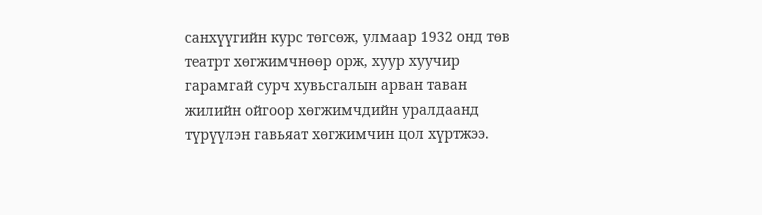санхүүгийн курс төгсөж, улмаар 1932 онд төв театрт хөгжимчнөөр орж, хуур хуучир гарамгай сурч хувьсгалын арван таван жилийн ойгоор хөгжимчдийн уралдаанд түрүүлэн гавьяат хөгжимчин цол хүртжээ.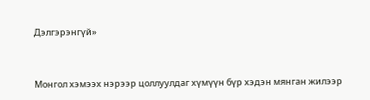Дэлгэрэнгүй»


Монгол хэмээх нэрээр цоллуулдаг хүмүүн бүр хэдэн мянган жилээр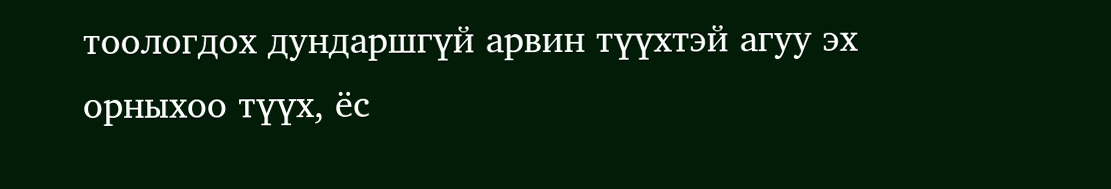тоологдох дундаршгүй арвин түүхтэй агуу эх орныхоо түүх, ёс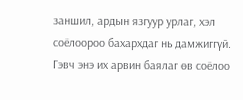заншил, ардын язгуур урлаг, хэл соёлоороо бахархдаг нь дамжиггүй. Гэвч энэ их арвин баялаг өв соёлоо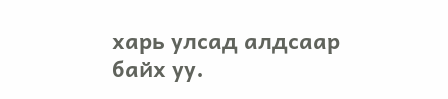харь улсад алдсаар байх уу.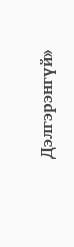Дэлгэрэнгүй»